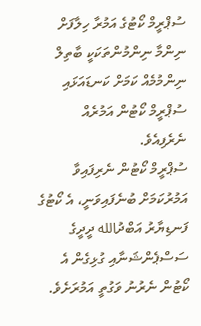ސުޕްރީމް ކޯޓުގެ އަމުރާ ހިލާފަށް ނިންމާ ނިންމުންތަކަކީ ބާތިލް ނިންމުމެއް ކަމަށް ކަނޑައަޅައި ސުޕްރީމް ކޯޓުން އަމުރެއް ނެރެފިއެވެ.
ސުޕްރީމް ކޯޓުން ނެރިފައިވާ އަމުރުކަމަށް ބުނެފައިވަނީ، އެ ކޯޓުގެ ފަނޑިޔާރު އަބްދުالله ދީދީގެ ސަސްޕެންޝަނާއި ގުޅިގެން އެ ކޯޓުން ނެރުނު ވަގުތީ އަމުރަށެވެ.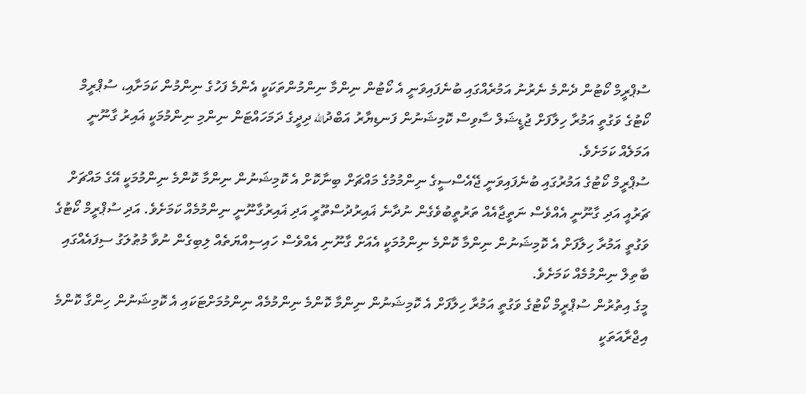ސުޕްރީމް ކޯޓުން ދެންމެ ނެރުނު އަމުރެއްގައި ބުނެފައިވަނީ އެ ކޯޓުން ނިންމާ ނިންމުންތަކަކީ އެންމެ ފަހުގެ ނިންމުން ކަމަށާއި، ސުޕްރީމް ކޯޓުގެ ވަގުތީ އަމުރާ ހިލާފަށް ޖުޑީޝަލް ސާވިސް ކޮމިޝަނުން ފަނޑިޔާރު އަބްދުالله ދިދީގެ ދަމަހައްޓަން ނިންމި ނިންމުމަކީ ޣައިރު ގާނޫނީ އަމަލެއް ކަމަށެވެ.
ސުޕްރީމް ކޯޓުގެ އަމުރުގައި ބުނެފައިވަނީ ޖޭއެސްސީގެ ނިންމުމުގެ މައްޗަށް ބިނާކޮށް އެ ކޮމިޝަނުން ނިންމާ ކޮންމެ ނިންމުމަކީ އޭގެ މައްޗަށް ޗަރުއީ އަދި ގާނޫނީ އެއްވެސް ނަތީޖާއެއް ތަރުތީބުވެގެން ނުދާނެ ޣައިރުދުސްތޫރީ އަދި ޣައިރުގާނޫނީ ނިންމުމެއް ކަމަށެވެ. އަދި ސުޕްރީމް ކޯޓުގެ ވަގުތީ އަމުރާ ހިލާފަށް އެ ކޮމިޝަނުން ނިންމާ ކޮންމެ ނިންމުމަކީ އެއަށް ގާނޫނި އެއްވެސް ހައިސިއްޔަތެއް ލިބިގެން ނުވާ މުޠުލަގު ސިފައެއްގައި ބާތިލް ނިންމުމެއް ކަމަށެވެ.
މީގެ އިތުރުން ސުޕްރީމް ކޯޓުގެ ވަގުތީ އަމުރާ ހިލާފަށް އެ ކޮމިޝަނުން ނިންމާ ކޮންމެ ނިންމުމެއް ނިންމުމަށްޓަކައި އެ ކޮމިޝަނުން ހިންގާ ކޮންމެ އިޖްރާއަތަކީ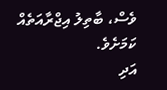ވެސް، ބާތިލު އިޖްރާއަތެއް ކަމަށެވެ.
އަދި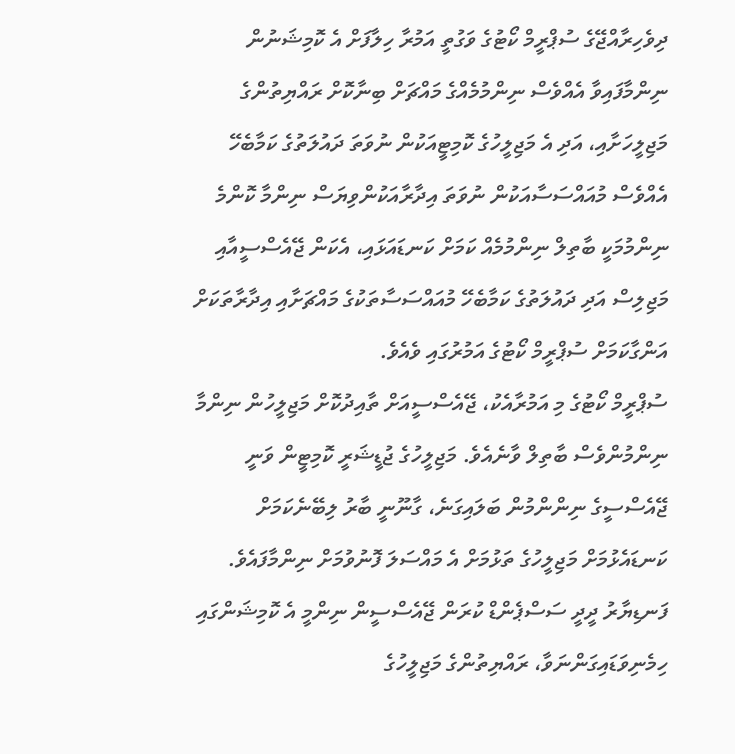ދިވެހިރާއްޖޭގެ ސުޕްރީމް ކޯޓުގެ ވަގުތީ އަމުރާ ހިލާފަށް އެ ކޮމިޝަނުން ނިންމާފައިވާ އެއްވެސް ނިންމުމެއްގެ މައްޗަށް ބިނާކޮށް ރައްޔިތުންގެ މަޖިލީހަށާއި، އަދި އެ މަޖިލީހުގެ ކޮމިޓީއަކުން ނުވަތަ ދައުލަތުގެ ކަމާބެހޭ އެއްވެސް މުއައްސަސާއަކުން ނުވަތަ އިދާރާއަކުންވިޔަސް ނިންމާ ކޮންމެ ނިންމުމަކީ ބާތިލް ނިންމުމެއް ކަމަށް ކަނޑައަޅައި، އެކަން ޖޭއެސްސީއާއި މަޖިލިސް އަދި ދައުލަތުގެ ކަމާބެހޭ މުއައްސަސާތަކުގެ މައްޗަށާއި އިދާރާތަކަށް އަންގާކަމަށް ސުޕްރީމް ކޯޓުގެ އަމުރުގައި ވެއެވެ.
ސުޕްރީމް ކޯޓުގެ މި އަމުރާއެކު، ޖޭއެސްސީއަށް ތާއިދުކޮށް މަޖިލީހުން ނިންމާ ނިންމުންވެސް ބާތިލް ވާނެއެވެ. މަޖިލީހުގެ ޖުޑީޝަރީ ކޮމިޓީން ވަނީ ޖޭއެސްސީގެ ނިންންމުން ބަލައިގަނެ، ގާނޫނީ ބާރު ލިބޭނެކަމަށް ކަނޑައެޅުމަށް މަޖިލީހުގެ ތަޅުމަށް އެ މައްސަލަ ފޮނުވުމަށް ނިންމާފައެވެ.
ފަނޑިޔާރު ދީދީ ސަސްޕެންޑް ކުރަން ޖޭއެސްސީން ނިންމީ އެ ކޮމިޝަންގައި ހިމެނިވަޑައިގަންނަވާ، ރައްޔިތުންގެ މަޖިލީހުގެ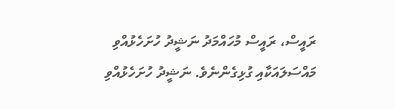ރައީސް، ރައީސް މުހައްމަދު ނަޝީދު ހުށަހެޅުއްވި މައްސަލައަކާއި ގުޅިގެންނެވެ. ނަޝީދު ހުށަހެޅުއްވި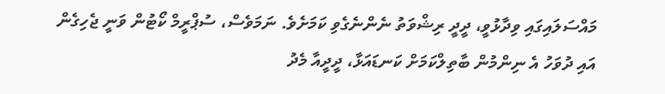މައްސަލައިގައި ވިދާޅުވީ، ދީދީ ރިޝްވަތު ނެންނެގެވި ކަމަށެވެ. ނަމަވެސް، ސުޕްރީމް ކޯޓުން ވަނީ ޖެހިގެން އައި ދުވަހު އެ ނިންމުން ބާތިލްކަމަށް ކަނޑައަޅާ، ދީދީއާ މެދު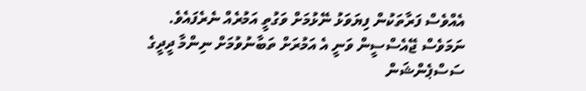އެއްވެސް ފަރާތަކުން ފިޔަވަޅު ނޭޅުމަށް ވަގުތީ އަމުރެއް ނެރެފައެވެ.
ނަމަވެސް ޖޭއެސްސީން ވަނީ އެ އަމުރަށް ތަބާނުވުމަށް ނިންމާ ދީދީގެ ސަސްޕެންޝަން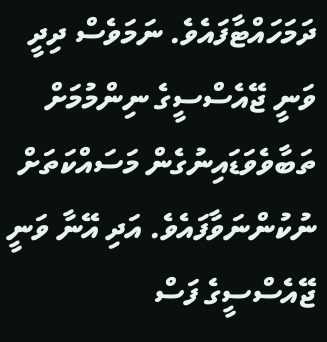ދަމަހައްޓާފައެވެ. ނަމަވެސް ދިދީ ވަނީ ޖޭއެސްސީގެ ނިންމުމަށް ތަބާވެވަޑައިނުގެން މަސައްކަތަށް ނުކުންނަވާފައެވެ. އަދި އޭނާ ވަނީ ޖޭއެސްސީގެ ފަސް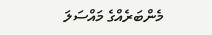މެންބަރެއްގެ މައްސަލަ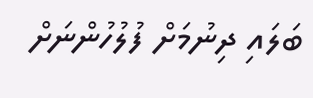ބަލައި ދިނުމަށް ފުލުހުންނަށް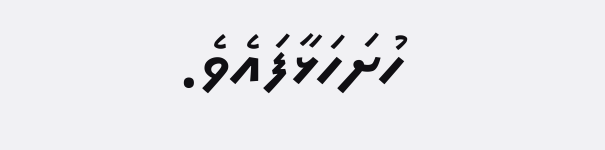ހުށަހަޅާފައެވެ.